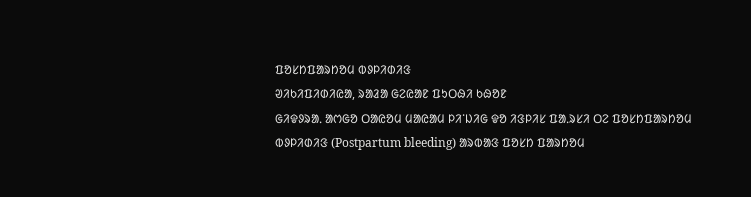ᱯᱚᱥᱴᱯᱟᱨᱴᱚᱢ ᱵᱽᱞᱤᱰᱤᱝ
ᱣᱤᱠᱤᱯᱤᱰᱤᱭᱟ, ᱨᱟᱲᱟ ᱜᱮᱭᱟᱱ ᱯᱩᱛᱷᱤ ᱠᱷᱚᱱ
ᱜᱤᱫᱽᱨᱟᱹ ᱟᱬᱜᱚ ᱛᱟᱭᱚᱢ ᱢᱟᱭᱟᱢ ᱞᱤᱸᱡᱤᱜ ᱫᱚ ᱤᱝᱞᱤᱥ ᱯᱟᱹᱨᱥᱤ ᱛᱮ ᱯᱚᱥᱴᱯᱟᱨᱴᱚᱢ ᱵᱽᱞᱤᱰᱤᱝ (Postpartum bleeding) ᱟᱨᱵᱟᱝ ᱯᱚᱥᱴ ᱯᱟᱨᱴᱚᱢ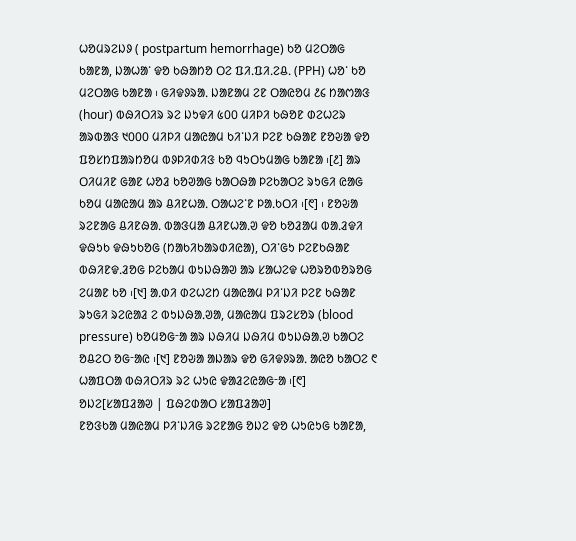ᱦᱚᱢᱨᱮᱡᱽ ( postpartum hemorrhage) ᱠᱚ ᱢᱮᱛᱟᱜ ᱠᱟᱱᱟ, ᱡᱟᱦᱟᱸ ᱫᱚ ᱠᱷᱟᱴᱚ ᱛᱮ ᱯᱤᱹᱯᱤᱹᱮᱪᱹ (PPH) ᱦᱚᱸ ᱠᱚ ᱢᱮᱛᱟᱜ ᱠᱟᱱᱟ ᱾ ᱜᱤᱫᱽᱨᱟᱹ ᱡᱟᱱᱟᱢ ᱮᱱ ᱛᱟᱭᱚᱢ ᱒᱔ ᱴᱟᱬᱟᱝ (hour) ᱵᱷᱤᱛᱤᱨ ᱨᱮ ᱡᱩᱫᱤ ᱕᱐᱐ ᱢᱤᱞᱤ ᱠᱷᱚᱱ ᱰᱮᱦᱮᱨ ᱟᱨᱵᱟᱝ ᱑᱐᱐᱐ ᱢᱤᱞᱤ ᱢᱟᱭᱟᱢ ᱠᱤᱸᱡᱤ ᱞᱮᱱ ᱠᱷᱟᱱ ᱱᱚᱶᱟ ᱫᱚ ᱯᱚᱥᱴᱯᱟᱨᱴᱚᱢ ᱵᱽᱞᱤᱰᱤᱝ ᱠᱚ ᱧᱩᱛᱩᱢᱟᱜ ᱠᱟᱱᱟ ᱾[᱒] ᱟᱨ ᱛᱤᱢᱤᱱ ᱜᱟᱱ ᱦᱚᱲ ᱠᱚᱣᱟᱜ ᱠᱟᱛᱷᱟ ᱞᱮᱠᱟᱛᱮ ᱨᱩᱜᱤ ᱭᱟᱜ ᱠᱚᱢ ᱢᱟᱭᱟᱢ ᱟᱨ ᱪᱤᱱᱦᱟᱹ ᱛᱟᱦᱮᱸᱱ ᱞᱟᱹᱠᱛᱤ ᱾[᱖] ᱾ ᱱᱚᱶᱟ ᱨᱮᱱᱟᱜ ᱪᱤᱱᱷᱟᱹ ᱵᱟᱝᱢᱟ ᱪᱤᱱᱦᱟᱹᱣ ᱫᱚ ᱠᱚᱲᱟᱢ ᱵᱟᱹᱲᱫᱤ ᱫᱷᱩᱠ ᱫᱷᱩᱠᱚᱜ (ᱴᱟᱠᱤᱠᱟᱨᱰᱤᱭᱟ), ᱛᱤᱸᱜᱩ ᱞᱮᱱᱠᱷᱟᱱ ᱵᱷᱤᱱᱫᱹᱲᱚᱜ ᱞᱮᱠᱟᱢ ᱵᱩᱡᱷᱟᱣ ᱟᱨ ᱥᱟᱦᱮᱫ ᱦᱚᱨᱚᱵᱚᱨᱚᱜ ᱮᱢᱟᱱ ᱠᱚ ᱾[᱑] ᱟᱹᱰᱤ ᱰᱮᱦᱮᱴ ᱢᱟᱭᱟᱢ ᱞᱤᱸᱡᱤ ᱞᱮᱱ ᱠᱷᱟᱱ ᱨᱩᱜᱤ ᱨᱮᱭᱟᱲ ᱮ ᱵᱩᱡᱷᱟᱹᱣᱟ, ᱢᱟᱭᱟᱢ ᱯᱨᱮᱥᱚᱨ (blood pressure) ᱠᱚᱢᱚᱜᱼᱟ ᱟᱨ ᱡᱷᱤᱢ ᱡᱷᱤᱢ ᱵᱩᱡᱷᱟᱹᱣ ᱠᱟᱛᱮ ᱚᱪᱮᱛ ᱚᱜᱼᱟᱭ ᱾[᱑] ᱱᱚᱶᱟ ᱟᱡᱟᱨ ᱫᱚ ᱜᱤᱫᱽᱨᱟᱹ ᱟᱭᱚ ᱠᱟᱛᱮ ᱖ ᱦᱟᱯᱛᱟ ᱵᱷᱤᱛᱤᱨ ᱨᱮ ᱦᱩᱭ ᱫᱟᱲᱮᱭᱟᱜᱼᱟ ᱾[᱖]
ᱚᱡᱮ[ᱥᱟᱯᱲᱟᱣ | ᱯᱷᱮᱰᱟᱛ ᱥᱟᱯᱲᱟᱣ]
ᱱᱚᱝᱠᱟ ᱢᱟᱭᱟᱢ ᱞᱤᱸᱡᱤᱜ ᱨᱮᱱᱟᱜ ᱚᱡᱮ ᱫᱚ ᱦᱩᱭᱩᱜ ᱠᱟᱱᱟ,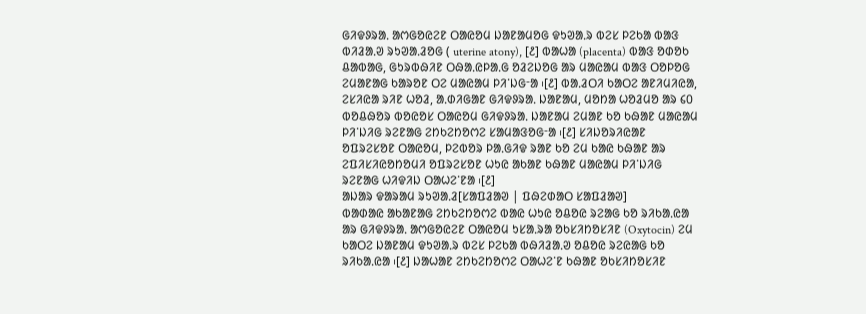ᱜᱤᱫᱽᱨᱟᱹ ᱟᱬᱜᱚᱭᱮᱱ ᱛᱟᱭᱚᱢ ᱡᱟᱱᱟᱢᱚᱜ ᱫᱩᱣᱟᱹᱨ ᱵᱮᱥ ᱞᱮᱠᱟ ᱵᱟᱝ ᱵᱤᱲᱟᱹᱣ ᱨᱩᱣᱟᱹᱲᱚᱜ ( uterine atony), [᱒] ᱵᱟᱦᱟ (placenta) ᱵᱟᱝ ᱚᱰᱚᱠ ᱪᱟᱵᱟᱜ, ᱜᱩᱨᱵᱷᱤᱱ ᱛᱷᱟᱹᱭᱞᱟᱹᱜ ᱚᱲᱮᱡᱚᱜ ᱟᱨ ᱢᱟᱭᱟᱢ ᱵᱟᱝ ᱛᱚᱞᱚᱜ ᱮᱢᱟᱱᱟᱜ ᱠᱟᱨᱚᱱ ᱛᱮ ᱢᱟᱭᱟᱢ ᱞᱤᱸᱡᱜᱼᱟ ᱾[᱒] ᱵᱟᱹᱲᱛᱤ ᱠᱟᱛᱮ ᱟᱱᱤᱢᱤᱭᱟ, ᱮᱥᱤᱭᱟ ᱨᱤᱱ ᱦᱚᱲ, ᱟᱹᱰᱤᱜᱟᱱ ᱜᱤᱫᱽᱨᱟᱹ ᱡᱟᱱᱟᱢ, ᱢᱚᱴᱟ ᱦᱚᱲᱢᱚ ᱟᱨ ᱔᱐ ᱵᱚᱪᱷᱚᱨ ᱵᱚᱭᱚᱥ ᱛᱟᱭᱚᱢ ᱜᱤᱫᱽᱨᱟᱹ ᱡᱟᱱᱟᱢ ᱮᱢᱟᱱ ᱠᱚ ᱠᱷᱟᱱ ᱢᱟᱭᱟᱢ ᱞᱤᱸᱡᱤᱜ ᱨᱮᱱᱟᱜ ᱮᱴᱠᱮᱴᱚᱬᱮ ᱥᱟᱢᱟᱝᱚᱜᱼᱟ ᱾[᱒] ᱥᱤᱡᱚᱨᱤᱭᱟᱱ ᱚᱯᱨᱮᱥᱚᱱ ᱛᱟᱭᱚᱢ, ᱞᱮᱵᱚᱨ ᱞᱟᱹᱜᱤᱫ ᱨᱟᱱ ᱠᱚ ᱮᱢ ᱠᱟᱭ ᱠᱷᱟᱱ ᱟᱨ ᱮᱯᱤᱥᱤᱭᱚᱴᱚᱢᱤ ᱚᱯᱨᱮᱥᱚᱱ ᱦᱩᱭ ᱟᱠᱟᱱ ᱠᱷᱟᱱ ᱢᱟᱭᱟᱢ ᱞᱤᱸᱡᱤᱜ ᱨᱮᱱᱟᱜ ᱦᱤᱫᱤᱡ ᱛᱟᱦᱮᱸᱱᱟ ᱾[᱒]
ᱟᱡᱟᱨ ᱫᱟᱨᱟᱢ ᱨᱩᱣᱟᱹᱲ[ᱥᱟᱯᱲᱟᱣ | ᱯᱷᱮᱰᱟᱛ ᱥᱟᱯᱲᱟᱣ]
ᱵᱟᱰᱟᱭ ᱟᱠᱟᱱᱟᱜ ᱮᱴᱠᱮᱴᱚᱬᱮ ᱵᱟᱭ ᱦᱩᱭ ᱚᱪᱚᱭ ᱨᱮᱟᱜ ᱠᱚ ᱨᱤᱠᱟᱹᱭᱟ ᱟᱨ ᱜᱤᱫᱽᱨᱟᱹ ᱟᱬᱜᱚᱭᱮᱱ ᱛᱟᱭᱚᱢ ᱩᱥᱟᱹᱨᱟ ᱚᱠᱥᱤᱴᱚᱥᱤᱱ (Oxytocin) ᱮᱢ ᱠᱟᱛᱮ ᱡᱟᱱᱟᱢ ᱫᱩᱣᱟᱹᱨ ᱵᱮᱥ ᱞᱮᱠᱟ ᱵᱷᱤᱲᱟᱹᱣ ᱚᱪᱚᱭ ᱨᱮᱭᱟᱜ ᱠᱚ ᱨᱤᱠᱟᱹᱭᱟ ᱾[᱒] ᱡᱟᱦᱟᱱ ᱮᱴᱠᱮᱴᱚᱬᱮ ᱛᱟᱦᱮᱸᱱ ᱠᱷᱟᱱ ᱚᱠᱥᱤᱴᱚᱥᱤᱱ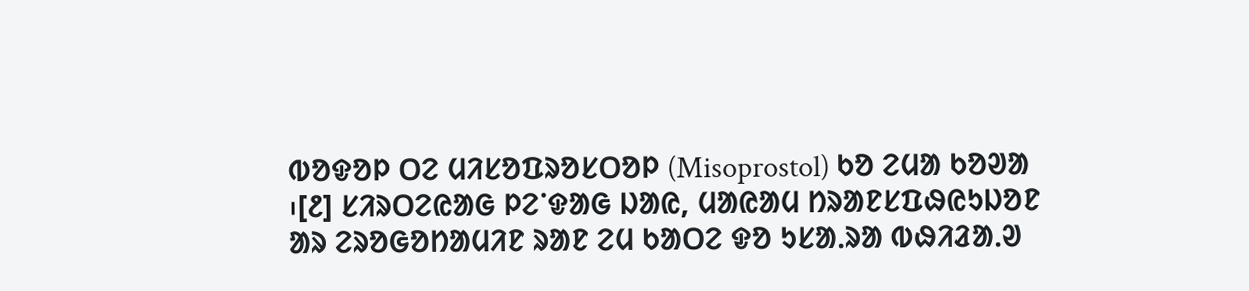ᱵᱚᱫᱚᱞ ᱛᱮ ᱢᱤᱥᱚᱯᱨᱚᱥᱛᱚᱞ (Misoprostol) ᱠᱚ ᱮᱢᱟ ᱠᱚᱣᱟ ᱾[᱒] ᱥᱤᱨᱛᱮᱭᱟᱜ ᱞᱮᱸᱫᱟᱜ ᱡᱟᱭ, ᱢᱟᱭᱟᱢ ᱴᱨᱟᱱᱥᱯᱷᱭᱩᱡᱚᱱ ᱟᱨ ᱮᱨᱚᱜᱚᱴᱟᱢᱤᱱ ᱨᱟᱱ ᱮᱢ ᱠᱟᱛᱮ ᱫᱚ ᱩᱥᱟᱹᱨᱟ ᱵᱷᱤᱲᱟᱹᱣ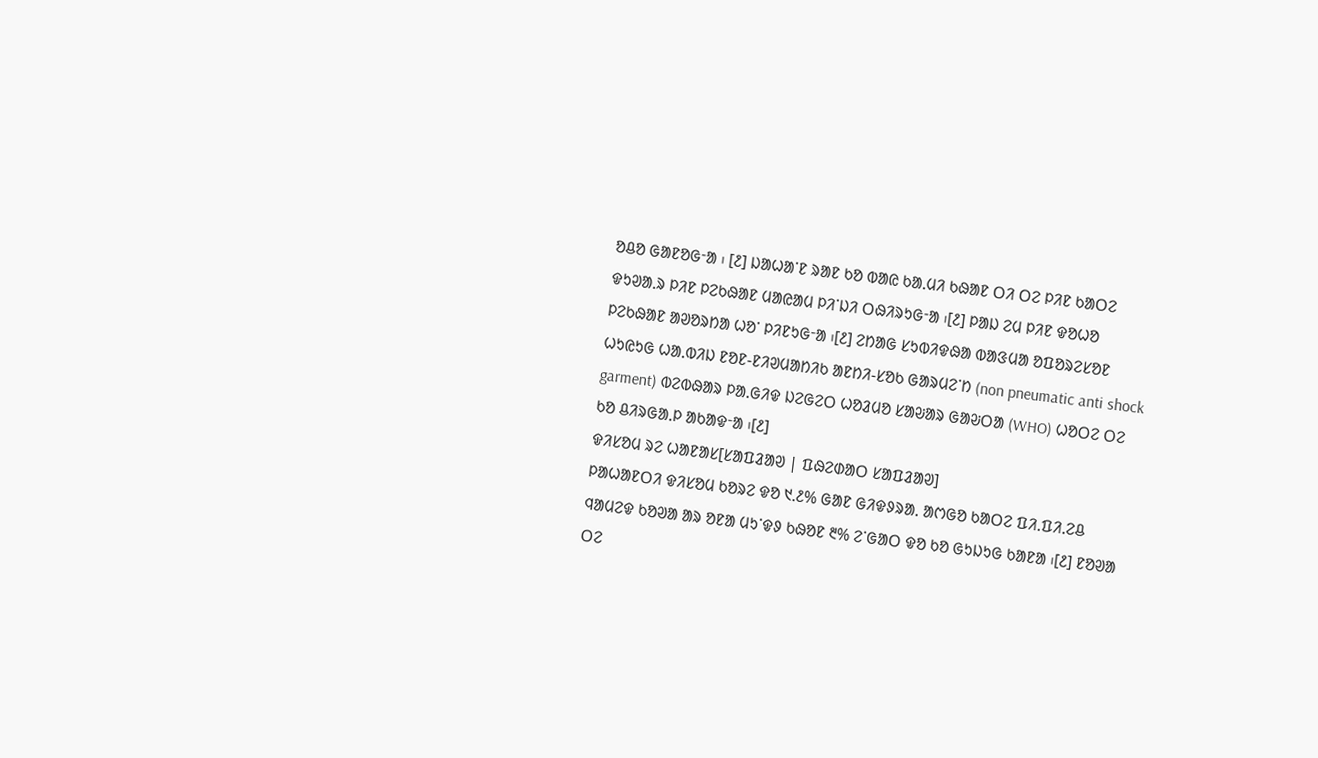ᱚᱪᱚ ᱜᱟᱱᱚᱜᱼᱟ ᱾ [᱒] ᱡᱟᱦᱟᱸᱱ ᱨᱟᱱ ᱠᱚ ᱵᱟᱭ ᱠᱟᱹᱢᱤ ᱠᱷᱟᱱ ᱛᱤ ᱛᱮ ᱞᱤᱱ ᱠᱟᱛᱮ ᱫᱩᱣᱟᱹᱨ ᱞᱤᱱ ᱞᱮᱠᱷᱟᱱ ᱢᱟᱭᱟᱢ ᱞᱤᱸᱡᱤ ᱛᱷᱤᱨᱩᱜᱼᱟ ᱾[᱒] ᱞᱟᱡ ᱮᱢ ᱞᱤᱱ ᱫᱚᱦᱚ ᱞᱮᱠᱷᱟᱱ ᱟᱣᱚᱨᱴᱟ ᱦᱚᱸ ᱞᱤᱱᱩᱜᱼᱟ ᱾[᱒] ᱮᱴᱟᱜ ᱥᱩᱵᱤᱫᱷᱟ ᱵᱟᱝᱢᱟ ᱚᱯᱚᱨᱮᱥᱚᱱ ᱦᱩᱭᱩᱜ ᱦᱟᱹᱵᱤᱡ ᱱᱚᱱ-ᱱᱤᱣᱢᱟᱴᱤᱠ ᱟᱱᱴᱤ-ᱥᱚᱠ ᱜᱟᱨᱢᱮᱸᱴ (non pneumatic anti shock garment) ᱵᱮᱵᱷᱟᱨ ᱞᱟᱹᱜᱤᱫ ᱡᱮᱜᱮᱛ ᱦᱚᱲᱢᱚ ᱥᱟᱶᱟᱨ ᱜᱟᱶᱛᱟ (WHO) ᱦᱚᱛᱮ ᱛᱮ ᱠᱚ ᱪᱤᱨᱜᱟᱹᱞ ᱟᱠᱟᱫᱼᱟ ᱾[᱒]
ᱫᱤᱥᱚᱢ ᱨᱮ ᱦᱟᱱᱟᱥ[ᱥᱟᱯᱲᱟᱣ | ᱯᱷᱮᱰᱟᱛ ᱥᱟᱯᱲᱟᱣ]
ᱞᱟᱦᱟᱱᱛᱤ ᱫᱤᱥᱚᱢ ᱠᱚᱨᱮ ᱫᱚ ᱑ᱹ᱒% ᱜᱟᱱ ᱜᱤᱫᱽᱨᱟᱹ ᱟᱬᱜᱚ ᱠᱟᱛᱮ ᱯᱤᱹᱯᱤᱹᱮᱪ ᱧᱟᱢᱮᱫ ᱠᱚᱣᱟ ᱟᱨ ᱚᱱᱟ ᱢᱩᱸᱫᱽ ᱠᱷᱚᱱ ᱓% ᱮᱸᱜᱟᱛ ᱫᱚ ᱠᱚ ᱜᱩᱡᱩᱜ ᱠᱟᱱᱟ ᱾[᱒] ᱱᱚᱣᱟ ᱛᱮ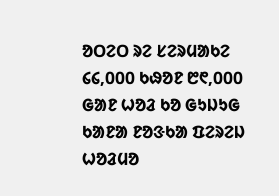ᱚᱛᱮᱛ ᱨᱮ ᱥᱮᱨᱢᱟᱠᱮ ᱔᱔,᱐᱐᱐ ᱠᱷᱚᱱ ᱘᱖,᱐᱐᱐ ᱜᱟᱱ ᱦᱚᱲ ᱠᱚ ᱜᱩᱡᱩᱜ ᱠᱟᱱᱟ ᱱᱚᱝᱠᱟ ᱯᱮᱨᱮᱡ ᱦᱚᱲᱢᱚ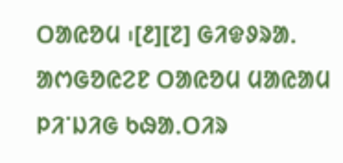ᱛᱟᱭᱚᱢ ᱾[᱒][᱗] ᱜᱤᱫᱽᱨᱟᱹ ᱟᱬᱜᱚᱭᱮᱱ ᱛᱟᱭᱚᱢ ᱢᱟᱭᱟᱢ ᱞᱤᱸᱡᱤᱜ ᱠᱷᱟᱹᱛᱤᱨ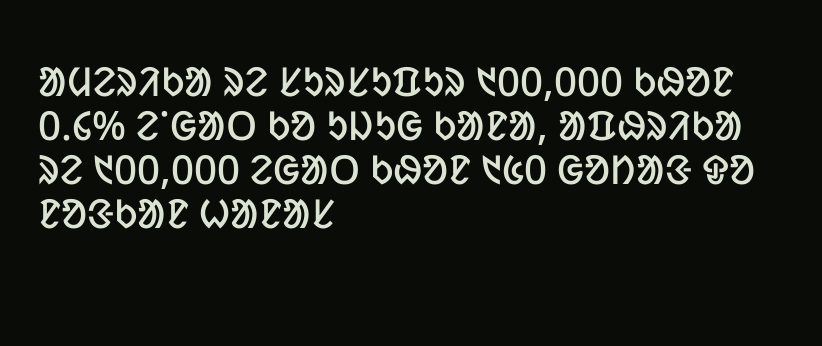ᱟᱢᱮᱨᱤᱠᱟ ᱨᱮ ᱥᱩᱨᱥᱩᱯᱩᱨ ᱑᱐᱐,᱐᱐᱐ ᱠᱷᱚᱱ ᱐ᱹ᱔% ᱮᱸᱜᱟᱛ ᱠᱚ ᱩᱡᱩᱜ ᱠᱟᱱᱟ, ᱟᱯᱷᱨᱤᱠᱟ ᱨᱮ ᱑᱐᱐,᱐᱐᱐ ᱮᱜᱟᱛ ᱠᱷᱚᱱ ᱑᱕᱐ ᱜᱚᱴᱟᱝ ᱫᱚ ᱱᱚᱝᱠᱟᱱ ᱦᱟᱱᱟᱥ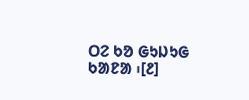ᱛᱮ ᱠᱚ ᱜᱩᱡᱩᱜ ᱠᱟᱱᱟ ᱾[᱒]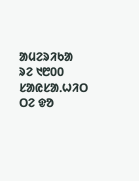ᱟᱢᱮᱨᱤᱠᱟ ᱨᱮ ᱑᱘᱐᱐ ᱥᱟᱭᱥᱟᱹᱦᱤᱛ ᱛᱮ ᱫᱚ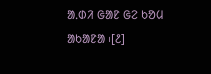ᱟᱹᱰᱤ ᱜᱟᱱ ᱜᱮ ᱠᱚᱢ ᱟᱠᱟᱱᱟ ᱾[᱒]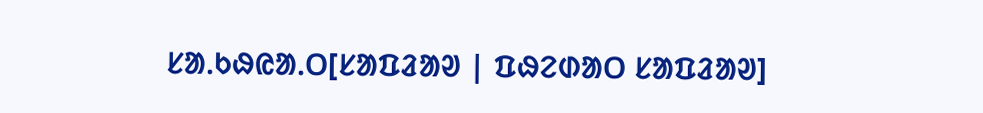ᱥᱟᱹᱠᱷᱭᱟᱹᱛ[ᱥᱟᱯᱲᱟᱣ | ᱯᱷᱮᱰᱟᱛ ᱥᱟᱯᱲᱟᱣ]